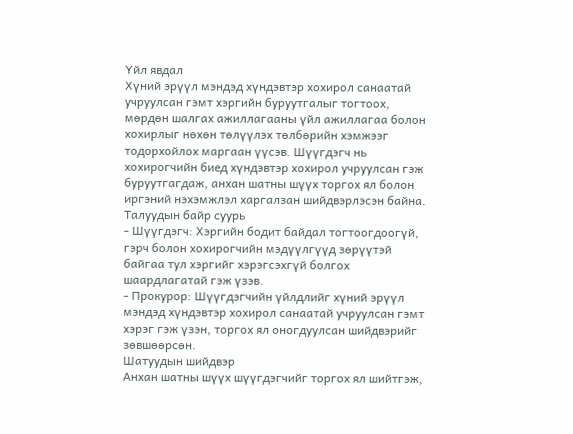Үйл явдал
Хүний эрүүл мэндэд хүндэвтэр хохирол санаатай учруулсан гэмт хэргийн буруутгалыг тогтоох, мөрдөн шалгах ажиллагааны үйл ажиллагаа болон хохирлыг нөхөн төлүүлэх төлбөрийн хэмжээг тодорхойлох маргаан үүсэв. Шүүгдэгч нь хохирогчийн биед хүндэвтэр хохирол учруулсан гэж буруутгагдаж, анхан шатны шүүх торгох ял болон иргэний нэхэмжлэл харгалзан шийдвэрлэсэн байна.
Талуудын байр суурь
- Шүүгдэгч: Хэргийн бодит байдал тогтоогдоогүй, гэрч болон хохирогчийн мэдүүлгүүд зөрүүтэй байгаа тул хэргийг хэрэгсэхгүй болгох шаардлагатай гэж үзэв.
- Прокурор: Шүүгдэгчийн үйлдлийг хүний эрүүл мэндэд хүндэвтэр хохирол санаатай учруулсан гэмт хэрэг гэж үзэн, торгох ял оногдуулсан шийдвэрийг зөвшөөрсөн.
Шатуудын шийдвэр
Анхан шатны шүүх шүүгдэгчийг торгох ял шийтгэж,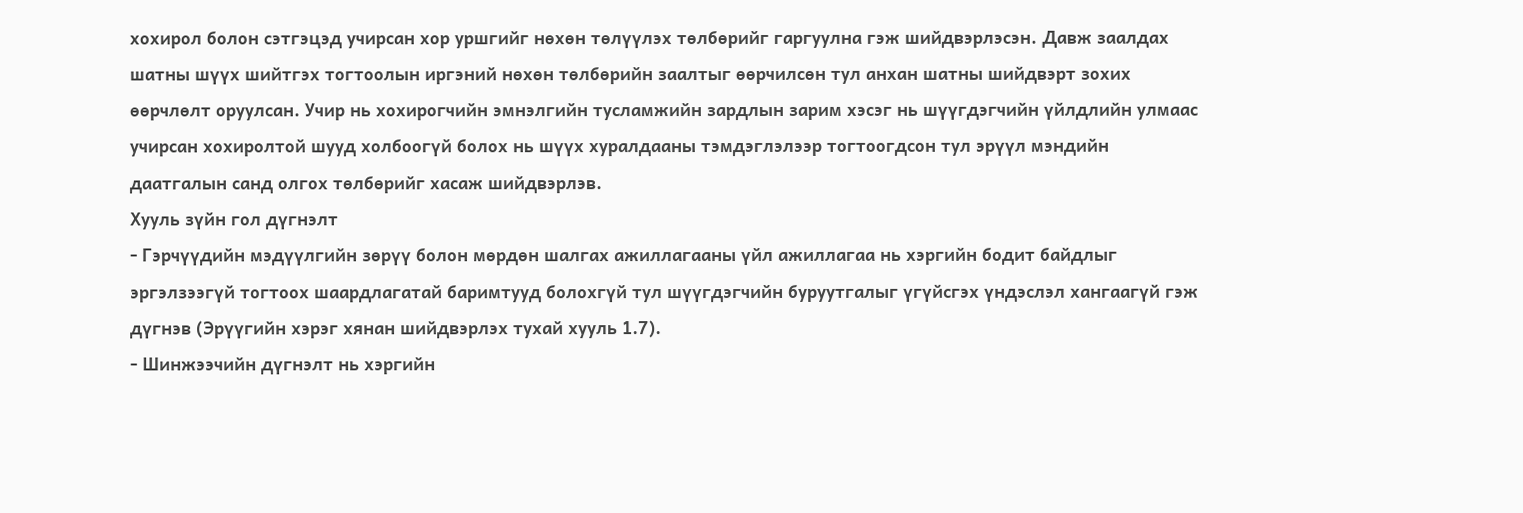хохирол болон сэтгэцэд учирсан хор уршгийг нөхөн төлүүлэх төлбөрийг гаргуулна гэж шийдвэрлэсэн. Давж заалдах шатны шүүх шийтгэх тогтоолын иргэний нөхөн төлбөрийн заалтыг өөрчилсөн тул анхан шатны шийдвэрт зохих өөрчлөлт оруулсан. Учир нь хохирогчийн эмнэлгийн тусламжийн зардлын зарим хэсэг нь шүүгдэгчийн үйлдлийн улмаас учирсан хохиролтой шууд холбоогүй болох нь шүүх хуралдааны тэмдэглэлээр тогтоогдсон тул эрүүл мэндийн даатгалын санд олгох төлбөрийг хасаж шийдвэрлэв.
Хууль зүйн гол дүгнэлт
- Гэрчүүдийн мэдүүлгийн зөрүү болон мөрдөн шалгах ажиллагааны үйл ажиллагаа нь хэргийн бодит байдлыг эргэлзээгүй тогтоох шаардлагатай баримтууд болохгүй тул шүүгдэгчийн буруутгалыг үгүйсгэх үндэслэл хангаагүй гэж дүгнэв (Эрүүгийн хэрэг хянан шийдвэрлэх тухай хууль 1.7).
- Шинжээчийн дүгнэлт нь хэргийн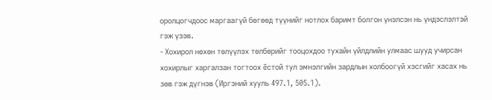оролцогчдоос маргаагүй бөгөөд түүнийг нотлох баримт болгон үнэлсэн нь үндэслэлтэй гэж үзэв.
- Хохирол нөхөн төлүүлэх төлбөрийг тооцохдоо тухайн үйлдлийн улмаас шууд учирсан хохирлыг харгалзан тогтоох ёстой тул эмнэлгийн зардлын холбоогүй хэсгийг хасах нь зөв гэж дүгнэв (Иргэний хууль 497.1, 505.1).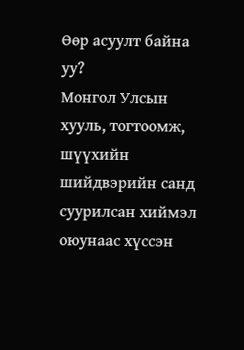Өөр асуулт байна уу?
Монгол Улсын хууль, тогтоомж, шүүхийн шийдвэрийн санд суурилсан хиймэл оюунаас хүссэн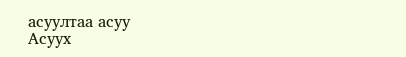асуултаа асуу
Асуух